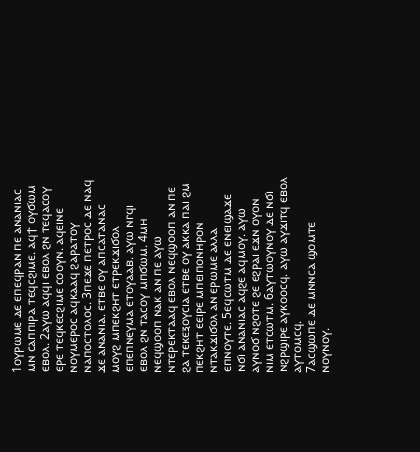1ⲟⲩⲣⲱⲙⲉ ⲇⲉ ⲉⲡⲉϥⲣⲁⲛ ⲡⲉ ⲁⲛⲁⲛⲓⲁⲥ ⲙⲛ ⲥⲁⲡⲡⲓⲣⲁ ⲧⲉϥⲥϩⲓⲙⲉ. ⲁϥϯ ⲟⲩϭⲱⲙ ⲉⲃⲟⲗ. 2ⲁⲩⲱ ⲁϥϥⲓ ⲉⲃⲟⲗ ϩⲛ ⲧⲉϥⲁⲥⲟⲩ ⲉⲣⲉ ⲧⲉϥⲕⲉⲥϩⲓⲙⲉ ⲥⲟⲟⲩⲛ. ⲁϥⲉⲓⲛⲉ ⲛⲟⲩⲙⲉⲣⲟⲥ ⲁϥⲕⲁⲁϥ ϩⲁⲣⲁⲧⲟⲩ ⲛⲁⲡⲟⲥⲧⲟⲗⲟⲥ. 3ⲡⲉϫⲉ ⲡⲉⲧⲣⲟⲥ ⲇⲉ ⲛⲁϥ ϫⲉ ⲁⲛⲁⲛⲓⲁ. ⲉⲧⲃⲉ ⲟⲩ ⲁⲡⲥⲁⲧⲁⲛⲁⲥ ⲙⲟⲩϩ ⲙⲡⲉⲕϩⲏⲧ ⲉⲧⲣⲉⲕϫⲓϭⲟⲗ ⲉⲡⲉⲡⲛⲉⲩⲙⲁ ⲉⲧⲟⲩⲁⲁⲃ. ⲁⲩⲱ ⲛⲅϥⲓ ⲉⲃⲟⲗ ϩⲛ ⲧⲁⲥⲟⲩ ⲙⲡϭⲱⲙ. 4ⲙⲏ ⲛⲉϥϣⲟⲟⲡ ⲛⲁⲕ ⲁⲛ ⲡⲉ ⲁⲩⲱ ⲛⲧⲉⲣⲉⲕⲧⲁⲁϥ ⲉⲃⲟⲗ ⲛⲉϥϣⲟⲟⲡ ⲁⲛ ⲡⲉ ϩⲁ ⲧⲉⲕⲉⲝⲟⲩⲥⲓⲁ ⲉⲧⲃⲉ ⲟⲩ ⲁⲕⲕⲁ ⲡⲁⲓ ϩⲙ ⲡⲉⲕϩⲏⲧ ⲉⲉⲓⲣⲉ ⲙⲡⲉⲓⲡⲟⲛⲏⲣⲟⲛ ⲛⲧⲁⲕϫⲓϭⲟⲗ ⲁⲛ ⲉⲣⲱⲙⲉ ⲁⲗⲗⲁ ⲉⲡⲛⲟⲩⲧⲉ. 5ⲉϥⲥⲱⲧⲙ ⲇⲉ ⲉⲛⲉⲓϣⲁϫⲉ ⲛϭⲓ ⲁⲛⲁⲛⲓⲁⲥ ⲁϥϩⲉ ⲁϥⲙⲟⲩ. ⲁⲩⲱ ⲁⲩⲛⲟϭ ⲛϩⲟⲧⲉ ϩⲉ ⲉϩⲣⲁⲓ ⲉϫⲛ ⲟⲩⲟⲛ ⲛⲓⲙ ⲉⲧⲥⲱⲧⲙ. 6ⲁⲩⲧⲱⲟⲩⲛⲟⲩ ⲇⲉ ⲛϭⲓ ⲛϩⲣϣⲓⲣⲉ ⲁⲩⲕⲟⲟⲥϥ. ⲁⲩⲱ ⲁⲩϫⲓⲧϥ ⲉⲃⲟⲗ ⲁⲩⲧⲟⲙⲥϥ.
7ⲁⲥϣⲱⲡⲉ ⲇⲉ ⲙⲛⲛⲥⲁ ϣⲟⲙⲧⲉ ⲛⲟⲩⲛⲟⲩ.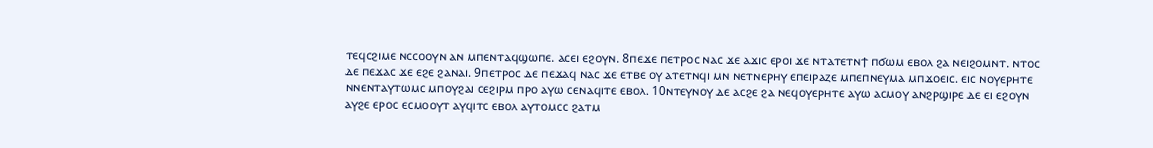ⲧⲉϥⲥϩⲓⲙⲉ ⲛⲥⲥⲟⲟⲩⲛ ⲁⲛ ⲙⲡⲉⲛⲧⲁϥϣⲱⲡⲉ. ⲁⲥⲉⲓ ⲉϩⲟⲩⲛ. 8ⲡⲉϫⲉ ⲡⲉⲧⲣⲟⲥ ⲛⲁⲥ ϫⲉ ⲁϫⲓⲥ ⲉⲣⲟⲓ ϫⲉ ⲛⲧⲁⲧⲉⲧⲛϯ ⲡϭⲱⲙ ⲉⲃⲟⲗ ϩⲁ ⲛⲉⲓϩⲟⲙⲛⲧ. ⲛⲧⲟⲥ ⲇⲉ ⲡⲉϫⲁⲥ ϫⲉ ⲉϩⲉ ϩⲁⲛⲁⲓ. 9ⲡⲉⲧⲣⲟⲥ ⲇⲉ ⲡⲉϫⲁϥ ⲛⲁⲥ ϫⲉ ⲉⲧⲃⲉ ⲟⲩ ⲁⲧⲉⲧⲛϥⲓ ⲙⲛ ⲛⲉⲧⲛⲉⲣⲏⲩ ⲉⲡⲉⲓⲣⲁⲍⲉ ⲙⲡⲉⲡⲛⲉⲩⲙⲁ ⲙⲡϫⲟⲉⲓⲥ. ⲉⲓⲥ ⲛⲟⲩⲉⲣⲏⲧⲉ ⲛⲛⲉⲛⲧⲁⲩⲧⲱⲙⲥ ⲙⲡⲟⲩϩⲁⲓ ⲥⲉϩⲓⲣⲙ ⲡⲣⲟ ⲁⲩⲱ ⲥⲉⲛⲁϥⲓⲧⲉ ⲉⲃⲟⲗ. 10ⲛⲧⲉⲩⲛⲟⲩ ⲇⲉ ⲁⲥϩⲉ ϩⲁ ⲛⲉϥⲟⲩⲉⲣⲏⲧⲉ ⲁⲩⲱ ⲁⲥⲙⲟⲩ ⲁⲛϩⲣϣⲓⲣⲉ ⲇⲉ ⲉⲓ ⲉϩⲟⲩⲛ ⲁⲩϩⲉ ⲉⲣⲟⲥ ⲉⲥⲙⲟⲟⲩⲧ ⲁⲩϥⲓⲧⲥ ⲉⲃⲟⲗ ⲁⲩⲧⲟⲙⲥⲥ ϩⲁⲧⲙ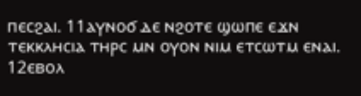ⲡⲉⲥϩⲁⲓ. 11ⲁⲩⲛⲟϭ ⲇⲉ ⲛϩⲟⲧⲉ ϣⲱⲡⲉ ⲉϫⲛ ⲧⲉⲕⲕⲗⲏⲥⲓⲁ ⲧⲏⲣⲥ ⲙⲛ ⲟⲩⲟⲛ ⲛⲓⲙ ⲉⲧⲥⲱⲧⲙ ⲉⲛⲁⲓ.
12ⲉⲃⲟⲗ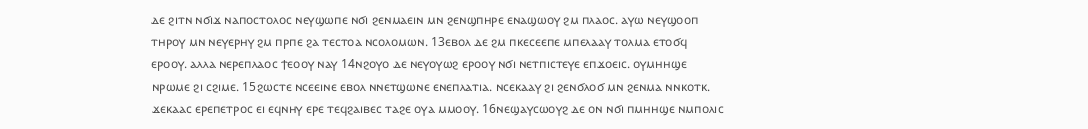ⲇⲉ ϩⲓⲧⲛ ⲛϭⲓϫ ⲛⲁⲡⲟⲥⲧⲟⲗⲟⲥ ⲛⲉⲩϣⲱⲡⲉ ⲛϭⲓ ϩⲉⲛⲙⲁⲉⲓⲛ ⲙⲛ ϩⲉⲛϣⲡⲏⲣⲉ ⲉⲛⲁϣⲱⲟⲩ ϩⲙ ⲡⲗⲁⲟⲥ. ⲁⲩⲱ ⲛⲉⲩϣⲟⲟⲡ ⲧⲏⲣⲟⲩ ⲙⲛ ⲛⲉⲩⲉⲣⲏⲩ ϩⲙ ⲡⲣⲡⲉ ϩⲁ ⲧⲉⲥⲧⲟⲁ ⲛⲥⲟⲗⲟⲙⲱⲛ. 13ⲉⲃⲟⲗ ⲇⲉ ϩⲙ ⲡⲕⲉⲥⲉⲉⲡⲉ ⲙⲡⲉⲗⲁⲁⲩ ⲧⲟⲗⲙⲁ ⲉⲧⲟϭϥ ⲉⲣⲟⲟⲩ. ⲁⲗⲗⲁ ⲛⲉⲣⲉⲡⲗⲁⲟⲥ ϯⲉⲟⲟⲩ ⲛⲁⲩ 14ⲛϩⲟⲩⲟ ⲇⲉ ⲛⲉⲩⲟⲩⲱϩ ⲉⲣⲟⲟⲩ ⲛϭⲓ ⲛⲉⲧⲡⲓⲥⲧⲉⲩⲉ ⲉⲡϫⲟⲉⲓⲥ. ⲟⲩⲙⲏⲏϣⲉ ⲛⲣⲱⲙⲉ ϩⲓ ⲥϩⲓⲙⲉ. 15ϩⲱⲥⲧⲉ ⲛⲥⲉⲉⲓⲛⲉ ⲉⲃⲟⲗ ⲛⲛⲉⲧϣⲱⲛⲉ ⲉⲛⲉⲡⲗⲁⲧⲓⲁ. ⲛⲥⲉⲕⲁⲁⲩ ϩⲓ ϩⲉⲛϭⲗⲟϭ ⲙⲛ ϩⲉⲛⲙⲁ ⲛⲛⲕⲟⲧⲕ. ϫⲉⲕⲁⲁⲥ ⲉⲣⲉⲡⲉⲧⲣⲟⲥ ⲉⲓ ⲉϥⲛⲏⲩ ⲉⲣⲉ ⲧⲉϥϩⲁⲓⲃⲉⲥ ⲧⲁϩⲉ ⲟⲩⲁ ⲙⲙⲟⲟⲩ. 16ⲛⲉϣⲁⲩⲥⲱⲟⲩϩ ⲇⲉ ⲟⲛ ⲛϭⲓ ⲡⲙⲏⲏϣⲉ ⲛⲙⲡⲟⲗⲓⲥ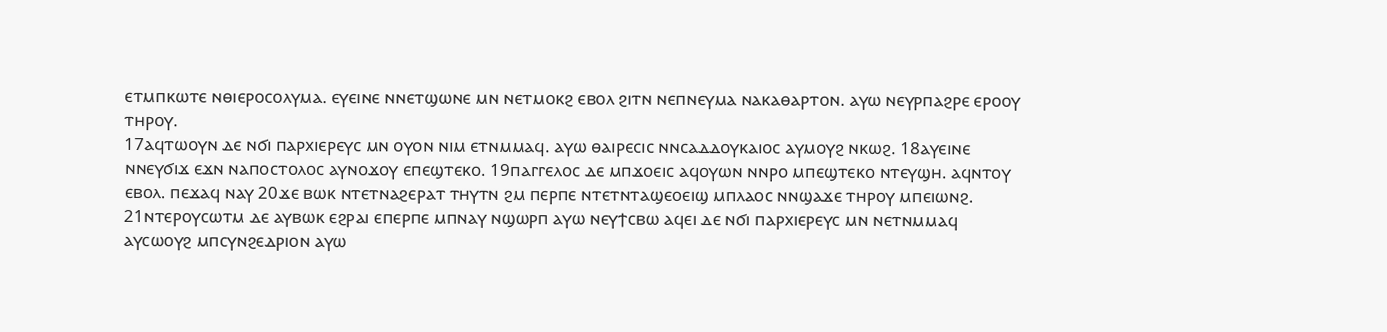ⲉⲧⲙⲡⲕⲱⲧⲉ ⲛⲑⲓⲉⲣⲟⲥⲟⲗⲩⲙⲁ. ⲉⲩⲉⲓⲛⲉ ⲛⲛⲉⲧϣⲱⲛⲉ ⲙⲛ ⲛⲉⲧⲙⲟⲕϩ ⲉⲃⲟⲗ ϩⲓⲧⲛ ⲛⲉⲡⲛⲉⲩⲙⲁ ⲛⲁⲕⲁⲑⲁⲣⲧⲟⲛ. ⲁⲩⲱ ⲛⲉⲩⲣⲡⲁϩⲣⲉ ⲉⲣⲟⲟⲩ ⲧⲏⲣⲟⲩ.
17ⲁϥⲧⲱⲟⲩⲛ ⲇⲉ ⲛϭⲓ ⲡⲁⲣⲭⲓⲉⲣⲉⲩⲥ ⲙⲛ ⲟⲩⲟⲛ ⲛⲓⲙ ⲉⲧⲛⲙⲙⲁϥ. ⲁⲩⲱ ⲑⲁⲓⲣⲉⲥⲓⲥ ⲛⲛⲥⲁⲇⲇⲟⲩⲕⲁⲓⲟⲥ ⲁⲩⲙⲟⲩϩ ⲛⲕⲱϩ. 18ⲁⲩⲉⲓⲛⲉ ⲛⲛⲉⲩϭⲓϫ ⲉϫⲛ ⲛⲁⲡⲟⲥⲧⲟⲗⲟⲥ ⲁⲩⲛⲟϫⲟⲩ ⲉⲡⲉϣⲧⲉⲕⲟ. 19ⲡⲁⲅⲅⲉⲗⲟⲥ ⲇⲉ ⲙⲡϫⲟⲉⲓⲥ ⲁϥⲟⲩⲱⲛ ⲛⲛⲣⲟ ⲙⲡⲉϣⲧⲉⲕⲟ ⲛⲧⲉⲩϣⲏ. ⲁϥⲛⲧⲟⲩ ⲉⲃⲟⲗ. ⲡⲉϫⲁϥ ⲛⲁⲩ 20ϫⲉ ⲃⲱⲕ ⲛⲧⲉⲧⲛⲁϩⲉⲣⲁⲧ ⲧⲏⲩⲧⲛ ϩⲙ ⲡⲉⲣⲡⲉ ⲛⲧⲉⲧⲛⲧⲁϣⲉⲟⲉⲓϣ ⲙⲡⲗⲁⲟⲥ ⲛⲛϣⲁϫⲉ ⲧⲏⲣⲟⲩ ⲙⲡⲉⲓⲱⲛϩ. 21ⲛⲧⲉⲣⲟⲩⲥⲱⲧⲙ ⲇⲉ ⲁⲩⲃⲱⲕ ⲉϩⲣⲁⲓ ⲉⲡⲉⲣⲡⲉ ⲙⲡⲛⲁⲩ ⲛϣⲱⲣⲡ ⲁⲩⲱ ⲛⲉⲩϯⲥⲃⲱ ⲁϥⲉⲓ ⲇⲉ ⲛϭⲓ ⲡⲁⲣⲭⲓⲉⲣⲉⲩⲥ ⲙⲛ ⲛⲉⲧⲛⲙⲙⲁϥ ⲁⲩⲥⲱⲟⲩϩ ⲙⲡⲥⲩⲛϩⲉⲇⲣⲓⲟⲛ ⲁⲩⲱ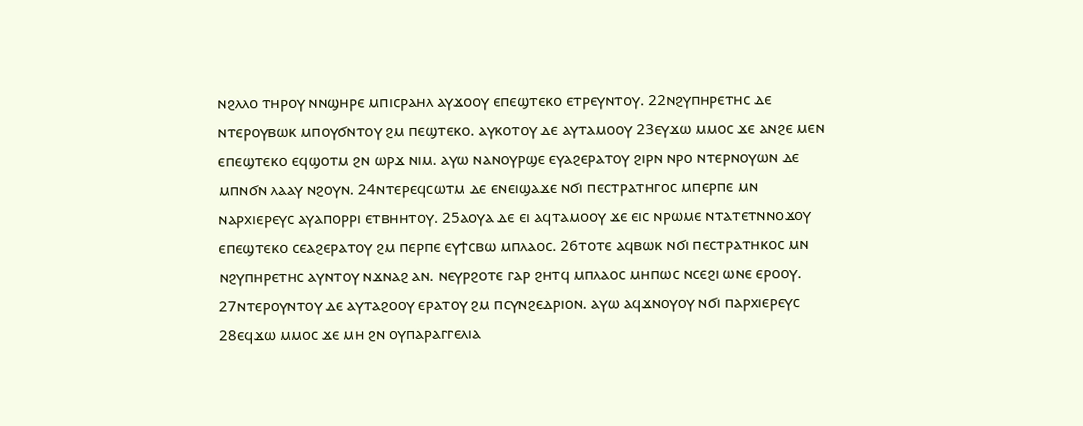ⲛϩⲗⲗⲟ ⲧⲏⲣⲟⲩ ⲛⲛϣⲏⲣⲉ ⲙⲡⲓⲥⲣⲁⲏⲗ ⲁⲩϫⲟⲟⲩ ⲉⲡⲉϣⲧⲉⲕⲟ ⲉⲧⲣⲉⲩⲛⲧⲟⲩ. 22ⲛϩⲩⲡⲏⲣⲉⲧⲏⲥ ⲇⲉ ⲛⲧⲉⲣⲟⲩⲃⲱⲕ ⲙⲡⲟⲩϭⲛⲧⲟⲩ ϩⲙ ⲡⲉϣⲧⲉⲕⲟ. ⲁⲩⲕⲟⲧⲟⲩ ⲇⲉ ⲁⲩⲧⲁⲙⲟⲟⲩ 23ⲉⲩϫⲱ ⲙⲙⲟⲥ ϫⲉ ⲁⲛϩⲉ ⲙⲉⲛ ⲉⲡⲉϣⲧⲉⲕⲟ ⲉϥϣⲟⲧⲙ ϩⲛ ⲱⲣϫ ⲛⲓⲙ. ⲁⲩⲱ ⲛⲁⲛⲟⲩⲣϣⲉ ⲉⲩⲁϩⲉⲣⲁⲧⲟⲩ ϩⲓⲣⲛ ⲛⲣⲟ ⲛⲧⲉⲣⲛⲟⲩⲱⲛ ⲇⲉ ⲙⲡⲛϭⲛ ⲗⲁⲁⲩ ⲛϩⲟⲩⲛ. 24ⲛⲧⲉⲣⲉϥⲥⲱⲧⲙ ⲇⲉ ⲉⲛⲉⲓϣⲁϫⲉ ⲛϭⲓ ⲡⲉⲥⲧⲣⲁⲧⲏⲅⲟⲥ ⲙⲡⲉⲣⲡⲉ ⲙⲛ ⲛⲁⲣⲭⲓⲉⲣⲉⲩⲥ ⲁⲩⲁⲡⲟⲣⲣⲓ ⲉⲧⲃⲏⲏⲧⲟⲩ. 25ⲁⲟⲩⲁ ⲇⲉ ⲉⲓ ⲁϥⲧⲁⲙⲟⲟⲩ ϫⲉ ⲉⲓⲥ ⲛⲣⲱⲙⲉ ⲛⲧⲁⲧⲉⲧⲛⲛⲟϫⲟⲩ ⲉⲡⲉϣⲧⲉⲕⲟ ⲥⲉⲁϩⲉⲣⲁⲧⲟⲩ ϩⲙ ⲡⲉⲣⲡⲉ ⲉⲩϯⲥⲃⲱ ⲙⲡⲗⲁⲟⲥ. 26ⲧⲟⲧⲉ ⲁϥⲃⲱⲕ ⲛϭⲓ ⲡⲉⲥⲧⲣⲁⲧⲏⲕⲟⲥ ⲙⲛ ⲛϩⲩⲡⲏⲣⲉⲧⲏⲥ ⲁⲩⲛⲧⲟⲩ ⲛϫⲛⲁϩ ⲁⲛ. ⲛⲉⲩⲣϩⲟⲧⲉ ⲅⲁⲣ ϩⲏⲧϥ ⲙⲡⲗⲁⲟⲥ ⲙⲏⲡⲱⲥ ⲛⲥⲉϩⲓ ⲱⲛⲉ ⲉⲣⲟⲟⲩ.
27ⲛⲧⲉⲣⲟⲩⲛⲧⲟⲩ ⲇⲉ ⲁⲩⲧⲁϩⲟⲟⲩ ⲉⲣⲁⲧⲟⲩ ϩⲙ ⲡⲥⲩⲛϩⲉⲇⲣⲓⲟⲛ. ⲁⲩⲱ ⲁϥϫⲛⲟⲩⲟⲩ ⲛϭⲓ ⲡⲁⲣⲭⲓⲉⲣⲉⲩⲥ 28ⲉϥϫⲱ ⲙⲙⲟⲥ ϫⲉ ⲙⲏ ϩⲛ ⲟⲩⲡⲁⲣⲁⲅⲅⲉⲗⲓⲁ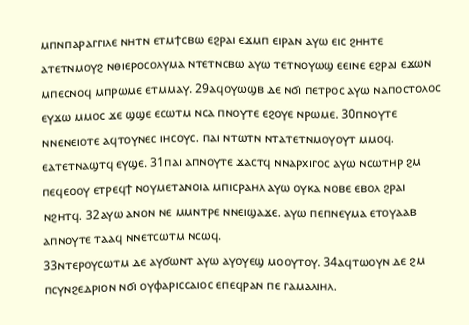ⲙⲡⲛⲡⲁⲣⲁⲅⲅⲓⲗⲉ ⲛⲏⲧⲛ ⲉⲧⲙϯⲥⲃⲱ ⲉϩⲣⲁⲓ ⲉϫⲙⲡ ⲉⲓⲣⲁⲛ ⲁⲩⲱ ⲉⲓⲥ ϩⲏⲏⲧⲉ ⲁⲧⲉⲧⲛⲙⲟⲩϩ ⲛⲑⲓⲉⲣⲟⲥⲟⲗⲩⲙⲁ ⲛⲧⲉⲧⲛⲥⲃⲱ ⲁⲩⲱ ⲧⲉⲧⲛⲟⲩⲱϣ ⲉⲉⲓⲛⲉ ⲉϩⲣⲁⲓ ⲉϫⲱⲛ ⲙⲡⲉⲥⲛⲟϥ ⲙⲡⲣⲱⲙⲉ ⲉⲧⲙⲙⲁⲩ. 29ⲁϥⲟⲩⲱϣⲃ ⲇⲉ ⲛϭⲓ ⲡⲉⲧⲣⲟⲥ ⲁⲩⲱ ⲛⲁⲡⲟⲥⲧⲟⲗⲟⲥ ⲉⲩϫⲱ ⲙⲙⲟⲥ ϫⲉ ϣϣⲉ ⲉⲥⲱⲧⲙ ⲛⲥⲁ ⲡⲛⲟⲩⲧⲉ ⲉϩⲟⲩⲉ ⲛⲣⲱⲙⲉ. 30ⲡⲛⲟⲩⲧⲉ ⲛⲛⲉⲛⲉⲓⲟⲧⲉ ⲁϥⲧⲟⲩⲛⲉⲥ ⲓⲏⲥⲟⲩⲥ. ⲡⲁⲓ ⲛⲧⲱⲧⲛ ⲛⲧⲁⲧⲉⲧⲛⲙⲟⲩⲟⲩⲧ ⲙⲙⲟϥ. ⲉⲁⲧⲉⲧⲛⲁϣⲧϥ ⲉⲩϣⲉ. 31ⲡⲁⲓ ⲁⲡⲛⲟⲩⲧⲉ ϫⲁⲥⲧϥ ⲛⲛⲁⲣⲭⲓⲅⲟⲥ ⲁⲩⲱ ⲛⲥⲱⲧⲏⲣ ϩⲙ ⲡⲉϥⲉⲟⲟⲩ ⲉⲧⲣⲉϥϯ ⲛⲟⲩⲙⲉⲧⲁⲛⲟⲓⲁ ⲙⲡⲓⲥⲣⲁⲏⲗ ⲁⲩⲱ ⲟⲩⲕⲁ ⲛⲟⲃⲉ ⲉⲃⲟⲗ ϩⲣⲁⲓ ⲛϩⲏⲧϥ. 32ⲁⲩⲱ ⲁⲛⲟⲛ ⲛⲉ ⲙⲙⲛⲧⲣⲉ ⲛⲛⲉⲓϣⲁϫⲉ. ⲁⲩⲱ ⲡⲉⲡⲛⲉⲩⲙⲁ ⲉⲧⲟⲩⲁⲁⲃ ⲁⲡⲛⲟⲩⲧⲉ ⲧⲁⲁϥ ⲛⲛⲉⲧⲥⲱⲧⲙ ⲛⲥⲱϥ.
33ⲛⲧⲉⲣⲟⲩⲥⲱⲧⲙ ⲇⲉ ⲁⲩϭⲱⲛⲧ ⲁⲩⲱ ⲁⲩⲟⲩⲉϣ ⲙⲟⲟⲩⲧⲟⲩ. 34ⲁϥⲧⲱⲟⲩⲛ ⲇⲉ ϩⲙ ⲡⲥⲩⲛϩⲉⲇⲣⲓⲟⲛ ⲛϭⲓ ⲟⲩⲫⲁⲣⲓⲥⲥⲁⲓⲟⲥ ⲉⲡⲉϥⲣⲁⲛ ⲡⲉ ⲅⲁⲙⲁⲗⲓⲏⲗ.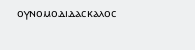ⲟⲩⲛⲟⲙⲟⲇⲓⲇⲁⲥⲕⲁⲗⲟⲥ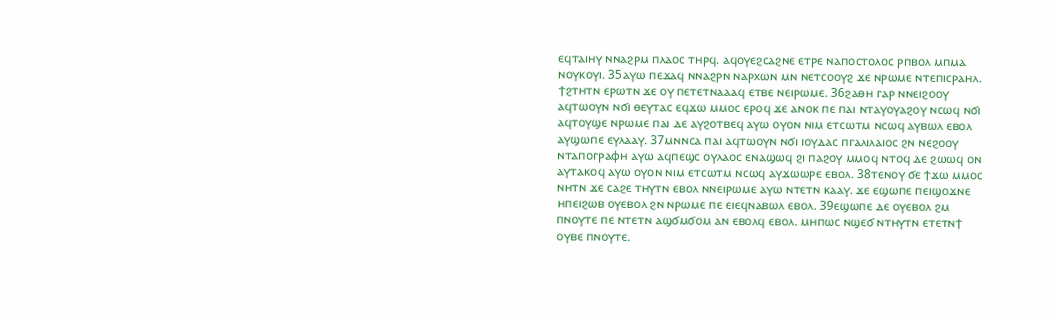ⲉϥⲧⲁⲓⲏⲩ ⲛⲛⲁϩⲣⲙ ⲡⲗⲁⲟⲥ ⲧⲏⲣϥ. ⲁϥⲟⲩⲉϩⲥⲁϩⲛⲉ ⲉⲧⲣⲉ ⲛⲁⲡⲟⲥⲧⲟⲗⲟⲥ ⲣⲡⲃⲟⲗ ⲙⲡⲙⲁ ⲛⲟⲩⲕⲟⲩⲓ. 35ⲁⲩⲱ ⲡⲉϫⲁϥ ⲛⲛⲁϩⲣⲛ ⲛⲁⲣⲭⲱⲛ ⲙⲛ ⲛⲉⲧⲥⲟⲟⲩϩ ϫⲉ ⲛⲣⲱⲙⲉ ⲛⲧⲉⲡⲓⲥⲣⲁⲏⲗ. ϯϩⲧⲏⲧⲛ ⲉⲣⲱⲧⲛ ϫⲉ ⲟⲩ ⲡⲉⲧⲉⲧⲛⲁⲁⲁϥ ⲉⲧⲃⲉ ⲛⲉⲓⲣⲱⲙⲉ. 36ϩⲁⲑⲏ ⲅⲁⲣ ⲛⲛⲉⲓϩⲟⲟⲩ ⲁϥⲧⲱⲟⲩⲛ ⲛϭⲓ ⲑⲉⲩⲧⲁⲥ ⲉϥϫⲱ ⲙⲙⲟⲥ ⲉⲣⲟϥ ϫⲉ ⲁⲛⲟⲕ ⲡⲉ ⲡⲁⲓ ⲛⲧⲁⲩⲟⲩⲁϩⲟⲩ ⲛⲥⲱϥ ⲛϭⲓ ⲁϥⲧⲟⲩϣⲉ ⲛⲣⲱⲙⲉ ⲡⲁⲓ ⲇⲉ ⲁⲩϩⲟⲧⲃⲉϥ ⲁⲩⲱ ⲟⲩⲟⲛ ⲛⲓⲙ ⲉⲧⲥⲱⲧⲙ ⲛⲥⲱϥ ⲁⲩⲃⲱⲗ ⲉⲃⲟⲗ ⲁⲩϣⲱⲡⲉ ⲉⲩⲗⲁⲁⲩ. 37ⲙⲛⲛⲥⲁ ⲡⲁⲓ ⲁϥⲧⲱⲟⲩⲛ ⲛϭⲓ ⲓⲟⲩⲇⲁⲥ ⲡⲅⲁⲗⲓⲗⲁⲓⲟⲥ ϩⲛ ⲛⲉϩⲟⲟⲩ ⲛⲧⲁⲡⲟⲅⲣⲁⲫⲏ ⲁⲩⲱ ⲁϥⲡⲉϣⲥ ⲟⲩⲗⲁⲟⲥ ⲉⲛⲁϣⲱϥ ϩⲓ ⲡⲁϩⲟⲩ ⲙⲙⲟϥ ⲛⲧⲟϥ ⲇⲉ ϩⲱⲱϥ ⲟⲛ ⲁⲩⲧⲁⲕⲟϥ ⲁⲩⲱ ⲟⲩⲟⲛ ⲛⲓⲙ ⲉⲧⲥⲱⲧⲙ ⲛⲥⲱϥ ⲁⲩϫⲱⲱⲣⲉ ⲉⲃⲟⲗ. 38ⲧⲉⲛⲟⲩ ϭⲉ ϯϫⲱ ⲙⲙⲟⲥ ⲛⲏⲧⲛ ϫⲉ ⲥⲁϩⲉ ⲧⲏⲩⲧⲛ ⲉⲃⲟⲗ ⲛⲛⲉⲓⲣⲱⲙⲉ ⲁⲩⲱ ⲛⲧⲉⲧⲛ ⲕⲁⲁⲩ. ϫⲉ ⲉϣⲱⲡⲉ ⲡⲉⲓϣⲟϫⲛⲉ ⲏⲡⲉⲓϩⲱⲃ ⲟⲩⲉⲃⲟⲗ ϩⲛ ⲛⲣⲱⲙⲉ ⲡⲉ ⲉⲓⲉϥⲛⲁⲃⲱⲗ ⲉⲃⲟⲗ. 39ⲉϣⲱⲡⲉ ⲇⲉ ⲟⲩⲉⲃⲟⲗ ϩⲙ ⲡⲛⲟⲩⲧⲉ ⲡⲉ ⲛⲧⲉⲧⲛ ⲁϣϭⲙϭⲟⲙ ⲁⲛ ⲉⲃⲟⲗϥ ⲉⲃⲟⲗ. ⲙⲏⲡⲱⲥ ⲛϣⲉϭ ⲛⲧⲏⲩⲧⲛ ⲉⲧⲉⲧⲛϯ ⲟⲩⲃⲉ ⲡⲛⲟⲩⲧⲉ.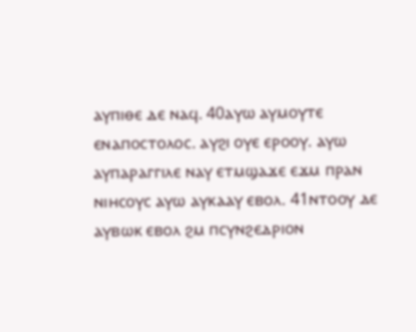ⲁⲩⲡⲓⲑⲉ ⲇⲉ ⲛⲁϥ. 40ⲁⲩⲱ ⲁⲩⲙⲟⲩⲧⲉ ⲉⲛⲁⲡⲟⲥⲧⲟⲗⲟⲥ. ⲁⲩϩⲓ ⲟⲩⲉ ⲉⲣⲟⲟⲩ. ⲁⲩⲱ ⲁⲩⲡⲁⲣⲁⲅⲅⲓⲗⲉ ⲛⲁⲩ ⲉⲧⲙϣⲁϫⲉ ⲉϫⲙ ⲡⲣⲁⲛ ⲛⲓⲏⲥⲟⲩⲥ ⲁⲩⲱ ⲁⲩⲕⲁⲁⲩ ⲉⲃⲟⲗ. 41ⲛⲧⲟⲟⲩ ⲇⲉ ⲁⲩⲃⲱⲕ ⲉⲃⲟⲗ ϩⲙ ⲡⲥⲩⲛϩⲉⲇⲣⲓⲟⲛ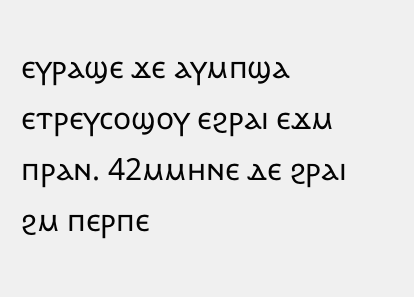ⲉⲩⲣⲁϣⲉ ϫⲉ ⲁⲩⲙⲡϣⲁ ⲉⲧⲣⲉⲩⲥⲟϣⲟⲩ ⲉϩⲣⲁⲓ ⲉϫⲙ ⲡⲣⲁⲛ. 42ⲙⲙⲏⲛⲉ ⲇⲉ ϩⲣⲁⲓ ϩⲙ ⲡⲉⲣⲡⲉ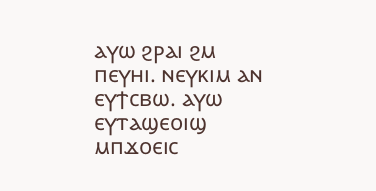ⲁⲩⲱ ϩⲣⲁⲓ ϩⲙ ⲡⲉⲩⲏⲓ. ⲛⲉⲩⲕⲓⲙ ⲁⲛ ⲉⲩϯⲥⲃⲱ. ⲁⲩⲱ ⲉⲩⲧⲁϣⲉⲟⲓϣ ⲙⲡϫⲟⲉⲓⲥ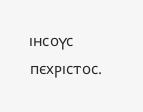ⲓⲏⲥⲟⲩⲥ ⲡⲉⲭⲣⲓⲥⲧⲟⲥ.